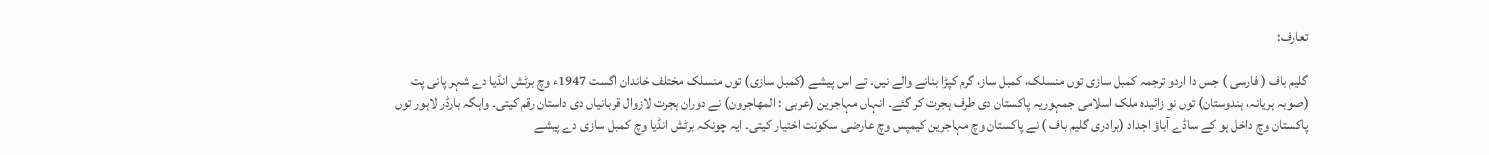تعارف:

گلیم باف ( فارسی ) جس دا اردو ترجمہ کمبل سازی توں منسلک، کمبل ساز، گرم کپڑا بنانے والے نيں۔ تے اس پیشے (کمبل سازی) توں منسلک مختلف خاندان اگست 1947ء وچ برٹش انڈیا دے شہر پانی پت (صوبہ ہریانہ، ہندوستان) توں نو زائیدہ ملک اسلامی جمہوریہ پاکستان دی طرف ہجرت کر گئے۔ انہاں مہاجرین (عربی : المهاجرون) نے دوران ہجرت لازوال قربانیاں دی داستان رقم کيتی۔ واہگہ بارڈر لاہور توں پاکستان وچ داخل ہو کے ساڈے آباؤ اجداد (برادری گلیم باف ) نے پاکستان وچ مہاجرین کیمپس وچ عارضی سکونت اختیار کيتی۔ ایہ چونکہ برٹش انڈیا وچ کمبل سازی دے پیشے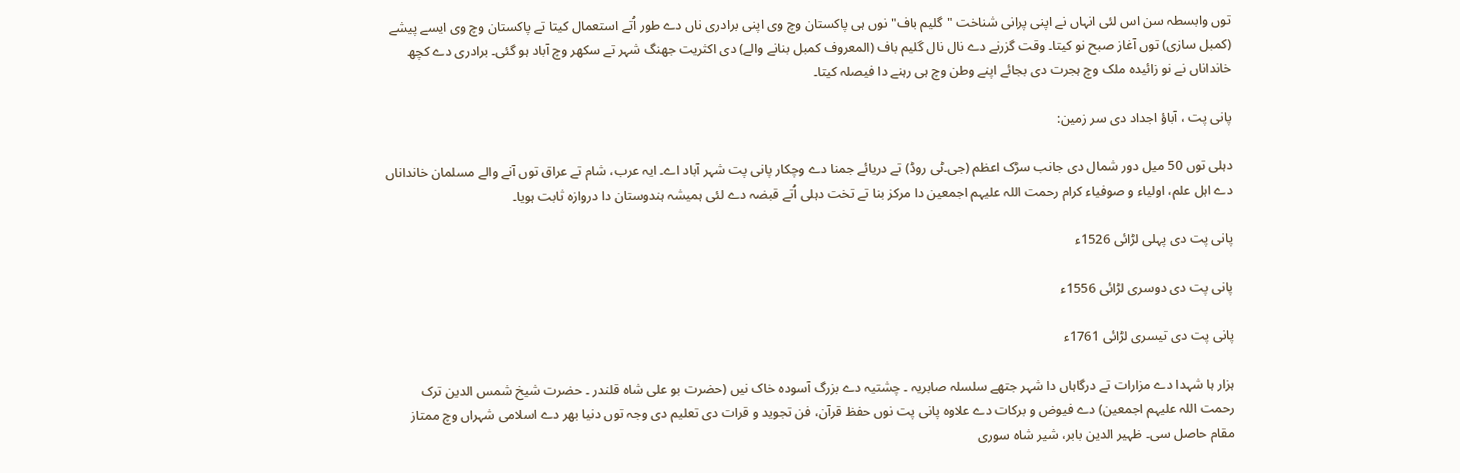توں وابسطہ سن اس لئی انہاں نے اپنی پرانی شناخت "گلیم باف" نوں ہی پاکستان وچ وی اپنی برادری ناں دے طور اُتے استعمال کيتا تے پاکستان وچ وی ايسے پیشے (کمبل سازی) توں آغاز صبح نو کيتا۔ وقت گزرنے دے نال نال گلیم باف (المعروف کمبل بنانے والے) دی اکثریت جھنگ شہر تے سکھر وچ آباد ہو گئی۔ برادری دے کچھ خانداناں نے نو زائیدہ ملک وچ ہجرت دی بجائے اپنے وطن وچ ہی رہنے دا فیصلہ کيتا۔

پانی پت ، آباؤ اجداد دی سر زمین:

دہلی توں 50 میل دور شمال دی جانب سڑک اعظم (جی۔ٹی روڈ) تے دریائے جمنا دے وچکار پانی پت شہر آباد اے۔ ایہ عرب، شام تے عراق توں آنے والے مسلمان خانداناں دے اہل علم، اولیاء و صوفیاء کرام رحمت اللہ علیہم اجمعین دا مرکز بنا تے تخت دہلی اُتے قبضہ دے لئی ہمیشہ ہندوستان دا دروازہ ثابت ہويا۔

پانی پت دی پہلی لڑائی 1526ء

پانی پت دی دوسری لڑائی 1556ء

پانی پت دی تیسری لڑائی 1761ء

ہزار ہا شہدا دے مزارات تے درگاہاں دا شہر جتھے سلسلہ صابریہ ۔ چشتیہ دے بزرگ آسودہ خاک نيں (حضرت بو علی شاہ قلندر ۔ حضرت شیخ شمس الدین ترک رحمت اللہ علیہم اجمعین) دے فیوض و برکات دے علاوہ پانی پت نوں حفظ قرآن، فن تجوید و قرات دی تعلیم دی وجہ توں دنیا بھر دے اسلامی شہراں وچ ممتاز مقام حاصل سی۔ ظہیر الدین بابر، شیر شاہ سوری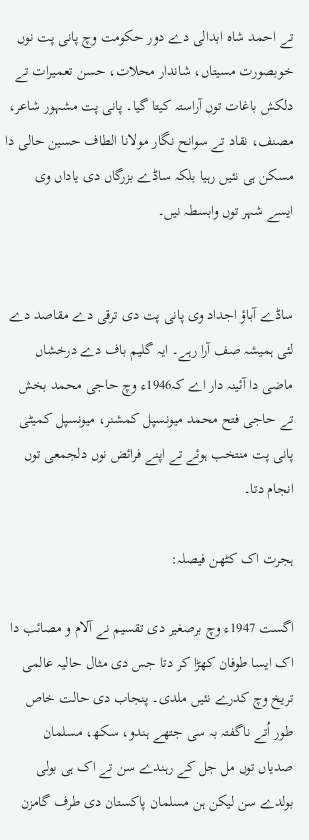تے احمد شاہ ابدالی دے دور حکومت وچ پانی پت نوں خوبصورت مسیتاں، شاندار محلات، حسن تعمیرات تے دلکش باغات توں آراستہ کيتا گیا۔ پانی پت مشہور شاعر، مصنف، نقاد تے سوانح نگار مولانا الطاف حسین حالی دا مسکن ہی نئيں رہیا بلکہ ساڈے بزرگاں دی یاداں وی ايسے شہر توں وابسطہ نيں۔


ساڈے آباؤ اجداد وی پانی پت دی ترقی دے مقاصد دے لئی ہمیشہ صف آرا رہے۔ ایہ گلیم باف دے درخشاں ماضی دا آئینہ دار اے کہ1946ء وچ حاجی محمد بخش تے حاجی فتح محمد میونسپل کمشنر، میونسپل کمیٹی پانی پت منتخب ہوئے تے اپنے فرائض نوں دلجمعی توں انجام دتا۔

ہجرت اک کٹھن فیصلہ:

اگست 1947ء وچ برصغیر دی تقسیم نے آلام و مصائب دا اک ایسا طوفان کھڑا کر دتا جس دی مثال حالیہ عالمی تریخ وچ کدرے نئيں ملدی۔ پنجاب دی حالت خاص طور اُتے ناگفتہ بہ سی جتھے ہندو، سکھ، مسلمان صدیاں توں مل جل کے رہندے سن تے اک ہی بولی بولدے سن لیکن ہن مسلمان پاکستان دی طرف گامزن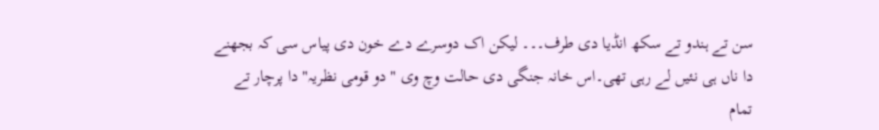سن تے ہندو تے سکھ انڈیا دی طرف۔۔۔ لیکن اک دوسرے دے خون دی پیاس سی کہ بجھنے دا ناں ہی نئيں لے رہی تھی۔اس خانہ جنگی دی حالت وچ وی "دو قومی نظریہ" دا پرچار تے تمام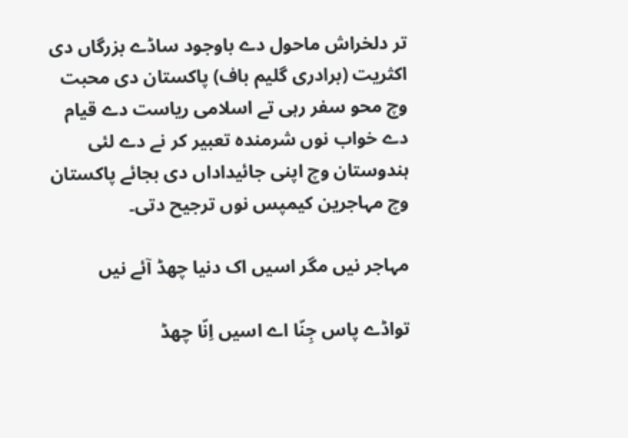تر دلخراش ماحول دے باوجود ساڈے بزرگاں دی اکثریت (برادری گلیم باف) پاکستان دی محبت وچ محو سفر رہی تے اسلامی ریاست دے قیام دے خواب نوں شرمندہ تعبیر کر نے دے لئی ہندوستان وچ اپنی جائیداداں دی بجائے پاکستان وچ مہاجرین کیمپس نوں ترجیح دتی۔

مہاجر نيں مگر اسيں اک دنیا چھڈ آئے نيں

تواڈے پاس جِنّا اے اسيں اِنّا چھڈ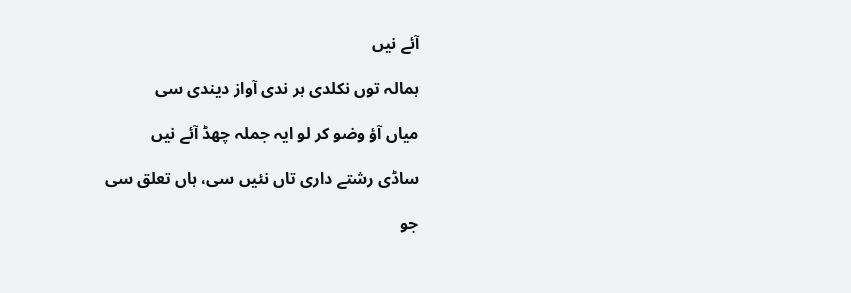آئے نيں

ہمالہ توں نکلدی ہر ندی آواز دیندی سی

میاں آؤ وضو کر لو ایہ جملہ چھڈ آئے نيں

ساڈی رشتے داری تاں نئيں سی، ہاں تعلق سی

جو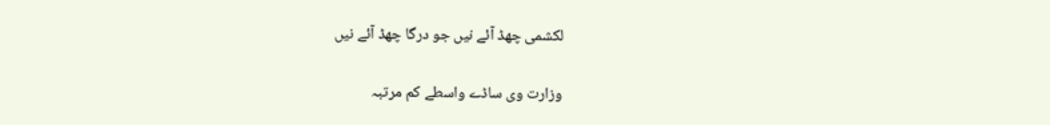لکشمی چھڈ آئے نيں جو درگا چھڈ آئے نيں

وزارت وی ساڈے واسطے کم مرتبہ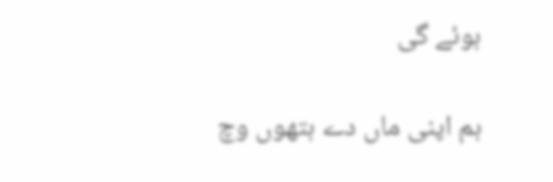ہوئے گی

ہم اپنی ماں دے ہتھوں وچ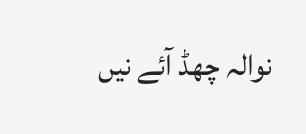نوالہ چھڈ آئے نيں